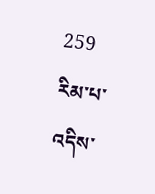259 རིམ་པ་འདིས་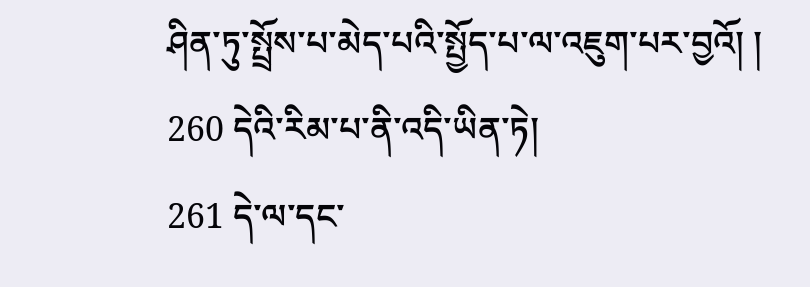ཤིན་ཏུ་སྤྲོས་པ་མེད་པའི་སྤྱོད་པ་ལ་འཇུག་པར་བྱའོ། །
260 དེའི་རིམ་པ་ནི་འདི་ཡིན་ཏེ།
261 དེ་ལ་དང་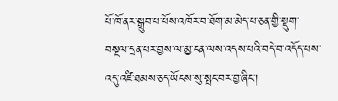པོ་ཁོ་ནར་སྒྲུབ་པ་པོས་འཁོར་བ་ཐོག་མ་མེད་པ་ཅན་གྱི་སྡུག་བསྔལ་དྲན་པར་བྱས་ལ་མྱ་ངན་ལས་འདས་པའི་བདེ་བ་འདོད་པས་འདུ་འཛི་ཐམས་ཅད་ཡོངས་སུ་སྤང་བར་བྱ་ཞིང་།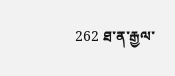262 ཐ་ན་རྒྱལ་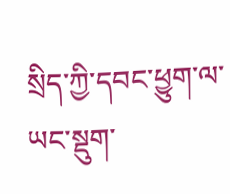སྲིད་ཀྱི་དབང་ཕྱུག་ལ་ཡང་སྡུག་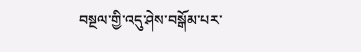བསྔལ་གྱི་འདུ་ཤེས་བསྒོམ་པར་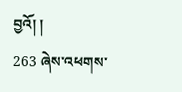བྱའོ། །
263 ཞེས་འཕགས་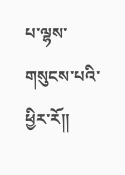པ་ལྷས་གསུངས་པའི་ཕྱིར་རོ།།